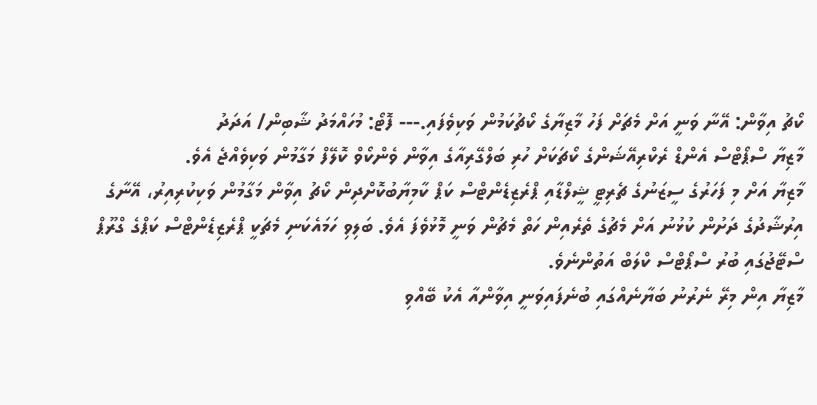ކޯޗު އިވާން: އޭނާ ވަނީ އަށް މެޗަށް ފަހު މާޒިޔާގެ ކޯޗުކަމުން ވަކިވެފައި.--- ފޮޓޯ: މުހައްމަދު ޝާބިން/ އަދަދު
މާޒިޔާ ސްޕޯޓްސް އެންޑް ރެކްރިއޭޝަންގެ ކޯޗަކަށް ހުރި ބަލްގޭރިއާގެ އިވާން ވެންކޯވް ކޮލޭފް މަގާމުން ވަކިވެއްޖެ އެވެ.
މާޒިޔާ އަށް މި ފަހަރުގެ ސީޒަނުގެ ޗެރިޓީ ޝީލްޑާއި ޕްރެޒިޑެންޓްސް ކަޕް ކާމިޔާބުކޮށްދިން ކޯޗު އިވާން މަގާމުން ވަކިކުރިއިރު، އޭނާގެ އިރުޝާދުގެ ދަށުން ކުޅުނު އަށް މެޗުގެ ތެރެއިން ހަތް މެޗުން ވަނީ މޮޅުވެފަ އެވެ. ބަލިވި ހަމައެކަނި މެޗަކީ ޕްރެޒިޑެންޓްސް ކަޕްގެ ގްރޫޕް ސްޓޭޖުގައި ބުރު ސްޕޯޓްސް ކްލަބް އަތުންނެވެ.
މާޒިޔާ އިން މިރޭ ނެރުނު ބަޔާނެއްގައި ބުނެފައިވަނީ އިވާންއާ އެކު ބޭއްވި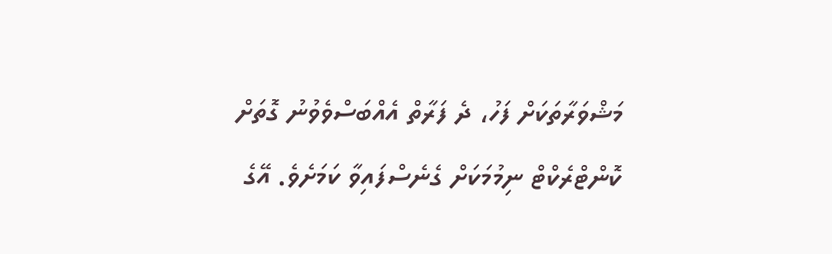މަޝްވަރާތަކަށް ފަހު، ދެ ފަރާތް އެއްބަސްވެވުނު ގޮތަށް ކޮންޓްރެކްޓް ނިމުމަކަށް ގެނެސްފައިވާ ކަމަށެވެ. އޭގެ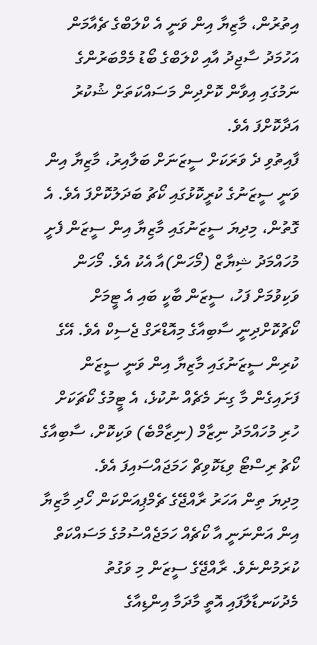އިތުރުން، މާޒިޔާ އިން ވަނީ އެ ކްލަބްގެ ޗެއާމަން އަހުމަދު ސާޖިދު އާއި ކްލަބްގެ ބޯޑު މެމްބަރުންގެ ނަމުގައި އިވާން ކޮށްދިން މަސައްކަތަށް ޝުކުރު އަދާކޮށްފަ އެވެ.
ފާއިތުވި ދެ ވަރަކަށް ސީޒަނަށް ބަލާއިރު، މާޒިޔާ އިން ވަނީ ސީޒަނުގެ ކުރީކޮޅުގައި ކޯޗު ބަދަލުކޮށްފަ އެވެ. އެ ގޮތުން، މިދިޔަ ސީޒަނުގައި މާޒިޔާ އިން ސީޒަން ފެށީ މުހައްމަދު ޝިޔާޒް (މޯހަން)އާ އެކު އެވެ. މޯހަން ވަކިވުމަށް ފަހު، ސީޒަން ބާކީ ބައި އެ ޓީމަށް ކޯޗުކޮށްދިނީ ސާބިއާގެ މިއޮޑްރަގް ޖެސިކް އެވެ. އޭގެ ކުރިން ސީޒަނުގައި މާޒިޔާ އިން ވަނީ ސީޒަން ފަށައިގެން މާ ގިނަ މެޗެއް ނުކުޅެ، އެ ޓީމުގެ ކޯޗަކަށް ހުރި މުހައްމަދު ނިޒާމް (ނިޒާމްބެ) ވަކިކޮށް، ސާބިއާގެ ކޯޗު ރިސްޓޯ ވިޑަކޮވިޗް ހަމަޖައްސައިފަ އެވެ.
މިދިޔަ ތިން އަހަރު ރާއްޖޭގެ ޗެމްޕިއަންކަން ހޯދި މާޒިޔާ އިން އަންނަނީ އާ ކޯޗެއް ހަމަޖެއްސުމުގެ މަސައްކަތް ކުރަމުންނެވެ. ރާއްޖޭގެ ސީޒަން މި ވަގުތު މެދުކަނޑާލާފައި އޮތީ މާދަމާ އިންޑިއާގެ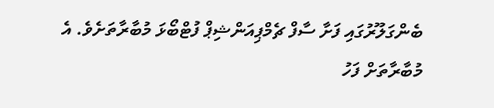ބެންގަލޫރުގައި ފަށާ ސާފް ޗެމްޕިއަންޝިޕް ފުޓްބޯޅަ މުބާރާތަށެވެ. އެ މުބާރާތަށް ފަހު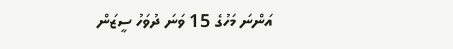އަންނަ މަހުގެ 15 ވަނަ ދުވަހު ސީޒަން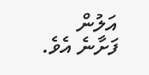އަލުން ފަށާނެ އެވެ.